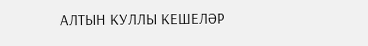АЛТЫН КУЛЛЫ КЕШЕЛӘР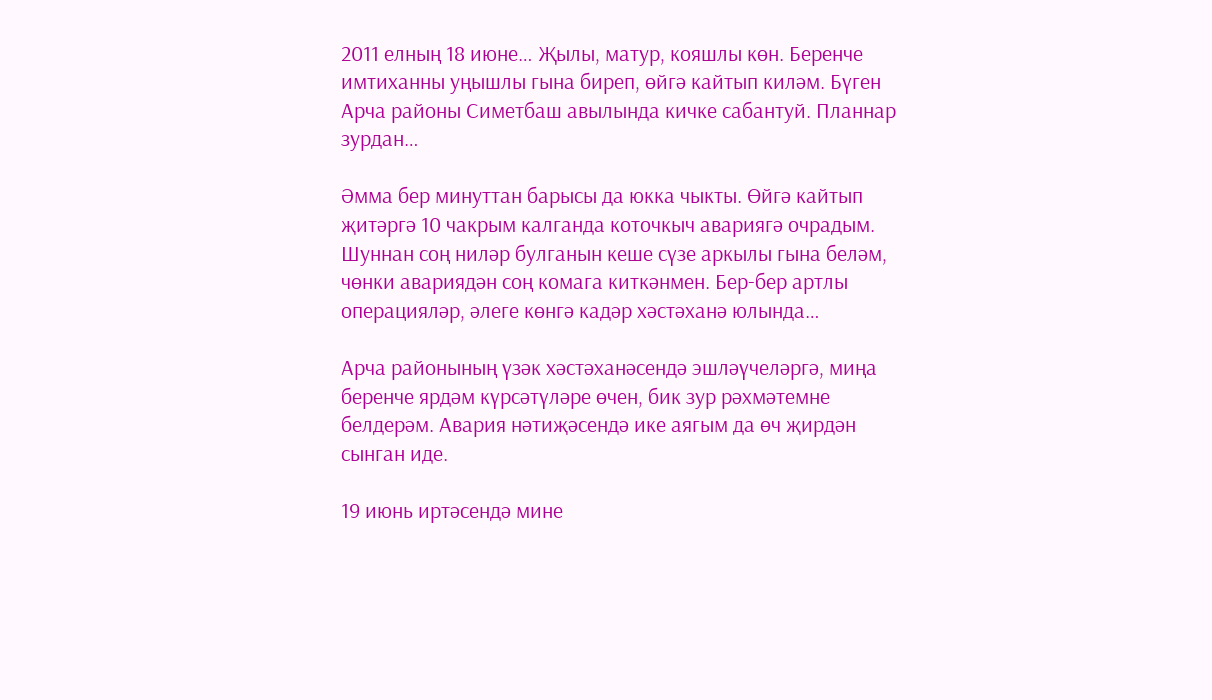2011 елның 18 июне… Җылы, матур, кояшлы көн. Беренче имтиханны уңышлы гына биреп, өйгә кайтып киләм. Бүген Арча районы Симетбаш авылында кичке сабантуй. Планнар зурдан…

Әмма бер минуттан барысы да юкка чыкты. Өйгә кайтып җитәргә 10 чакрым калганда коточкыч авариягә очрадым. Шуннан соң ниләр булганын кеше сүзе аркылы гына беләм, чөнки авариядән соң комага киткәнмен. Бер-бер артлы операцияләр, әлеге көнгә кадәр хәстәханә юлында…

Арча районының үзәк хәстәханәсендә эшләүчеләргә, миңа беренче ярдәм күрсәтүләре өчен, бик зур рәхмәтемне белдерәм. Авария нәтиҗәсендә ике аягым да өч җирдән сынган иде.

19 июнь иртәсендә мине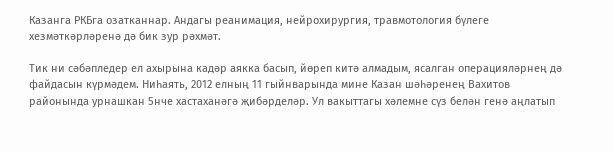Казанга РКБга озатканнар. Андагы реанимация, нейрохирургия, травмотология бүлеге хезмәткәрләренә дә бик зур рәхмәт.

Тик ни сәбәпледер ел ахырына кадәр аякка басып, йөреп китә алмадым, ясалган операцияләрнең дә файдасын күрмәдем. Ниһаять, 2012 елның 11 гыйнварында мине Казан шәһәренең Вахитов районында урнашкан 5нче хастаханәгә җибәрделәр. Ул вакыттагы хәлемне сүз белән генә аңлатып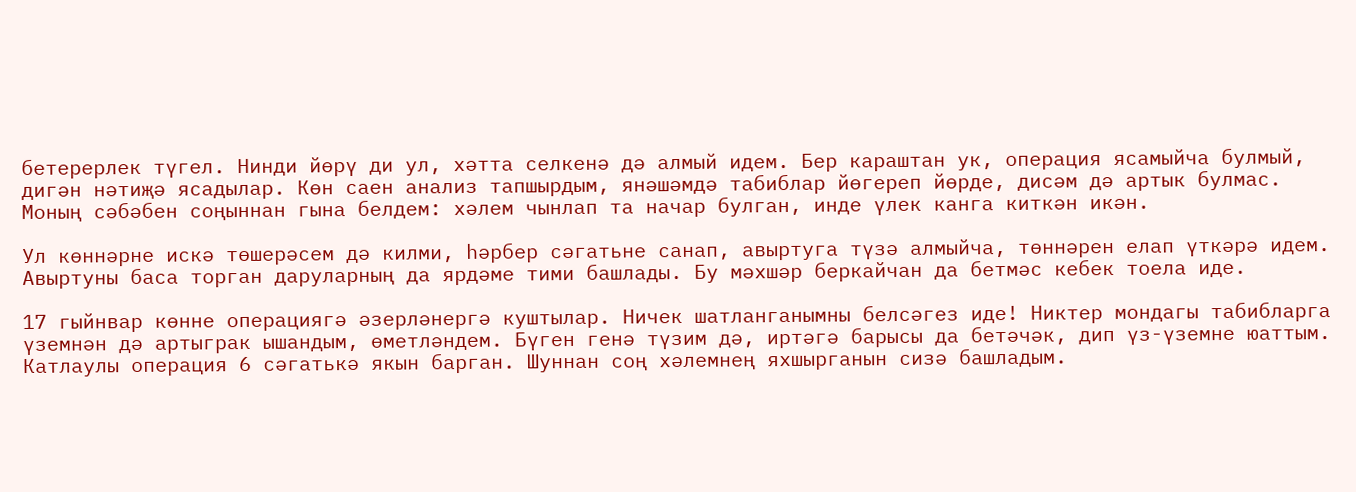бетерерлек түгел. Нинди йөрү ди ул, хәтта селкенә дә алмый идем. Бер караштан ук, операция ясамыйча булмый, дигән нәтиҗә ясадылар. Көн саен анализ тапшырдым, янәшәмдә табиблар йөгереп йөрде, дисәм дә артык булмас. Моның сәбәбен соңыннан гына белдем: хәлем чынлап та начар булган, инде үлек канга киткән икән.

Ул көннәрне искә төшерәсем дә килми, һәрбер сәгатьне санап, авыртуга түзә алмыйча, төннәрен елап үткәрә идем. Авыртуны баса торган даруларның да ярдәме тими башлады. Бу мәхшәр беркайчан да бетмәс кебек тоела иде.

17 гыйнвар көнне операциягә әзерләнергә куштылар. Ничек шатланганымны белсәгез иде! Никтер мондагы табибларга үземнән дә артыграк ышандым, өметләндем. Бүген генә түзим дә, иртәгә барысы да бетәчәк, дип үз-үземне юаттым. Катлаулы операция 6 сәгатькә якын барган. Шуннан соң хәлемнең яхшырганын сизә башладым.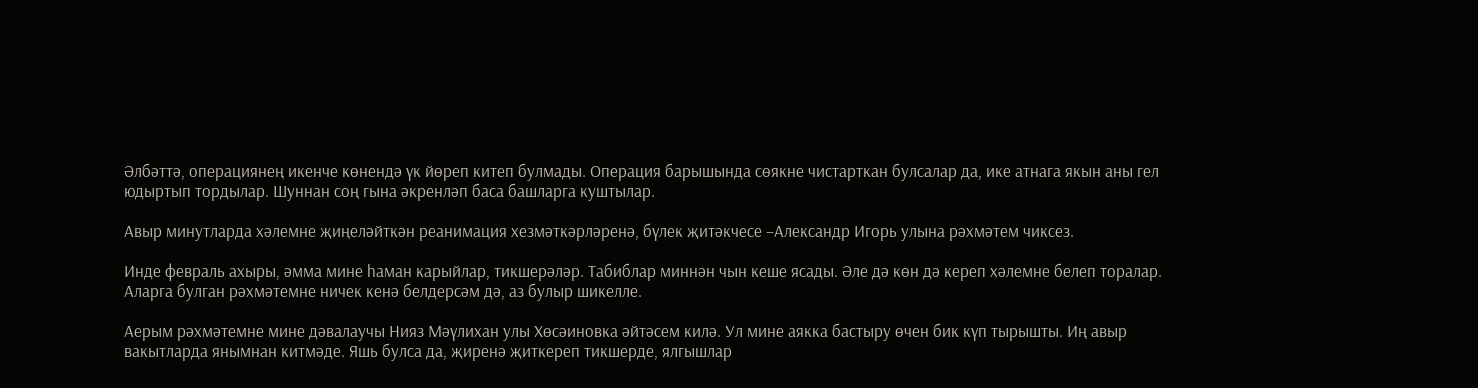Әлбәттә, операциянең икенче көнендә үк йөреп китеп булмады. Операция барышында сөякне чистарткан булсалар да, ике атнага якын аны гел юдыртып тордылар. Шуннан соң гына әкренләп баса башларга куштылар.

Авыр минутларда хәлемне җиңеләйткән реанимация хезмәткәрләренә, бүлек җитәкчесе –Александр Игорь улына рәхмәтем чиксез.

Инде февраль ахыры, әмма мине һаман карыйлар, тикшерәләр. Табиблар миннән чын кеше ясады. Әле дә көн дә кереп хәлемне белеп торалар. Аларга булган рәхмәтемне ничек кенә белдерсәм дә, аз булыр шикелле.

Аерым рәхмәтемне мине дәвалаучы Нияз Мәүлихан улы Хөсәиновка әйтәсем килә. Ул мине аякка бастыру өчен бик күп тырышты. Иң авыр вакытларда янымнан китмәде. Яшь булса да, җиренә җиткереп тикшерде, ялгышлар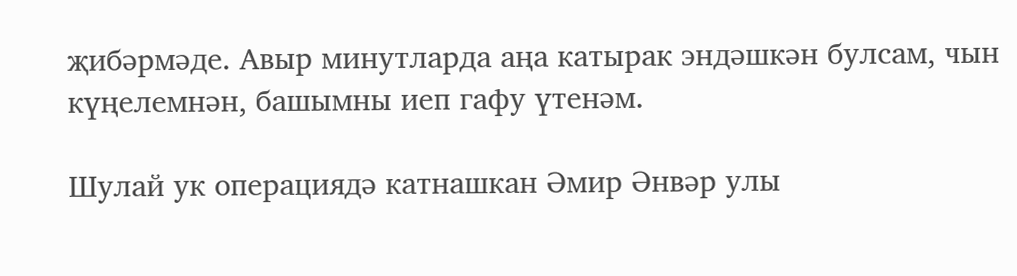җибәрмәде. Авыр минутларда аңа катырак эндәшкән булсам, чын күңелемнән, башымны иеп гафу үтенәм.

Шулай ук операциядә катнашкан Әмир Әнвәр улы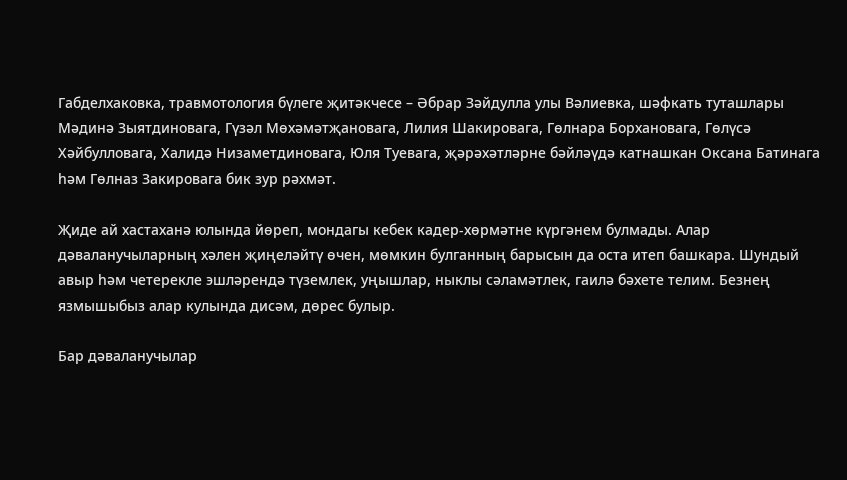Габделхаковка, травмотология бүлеге җитәкчесе – Әбрар Зәйдулла улы Вәлиевка, шәфкать туташлары Мәдинә Зыятдиновага, Гүзәл Мөхәмәтҗановага, Лилия Шакировага, Гөлнара Борхановага, Гөлүсә Хәйбулловага, Халидә Низаметдиновага, Юля Туевага, җәрәхәтләрне бәйләүдә катнашкан Оксана Батинага һәм Гөлназ Закировага бик зур рәхмәт.

Җиде ай хастаханә юлында йөреп, мондагы кебек кадер-хөрмәтне күргәнем булмады. Алар дәваланучыларның хәлен җиңеләйтү өчен, мөмкин булганның барысын да оста итеп башкара. Шундый авыр һәм четерекле эшләрендә түземлек, уңышлар, ныклы сәламәтлек, гаилә бәхете телим. Безнең язмышыбыз алар кулында дисәм, дөрес булыр.

Бар дәваланучылар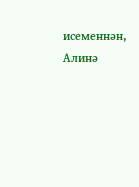исеменнән, Алинә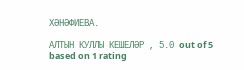ХӘНӘФИЕВА.

АЛТЫН КУЛЛЫ КЕШЕЛӘР , 5.0 out of 5 based on 1 rating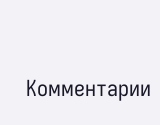Комментарии